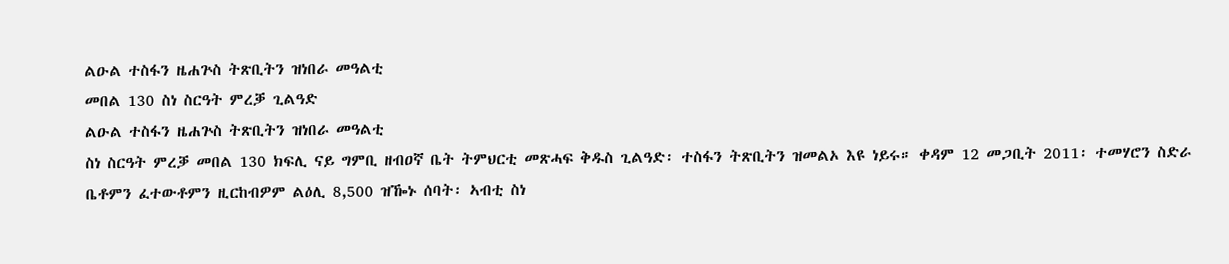ልዑል ተስፋን ዜሐጕስ ትጽቢትን ዝነበራ መዓልቲ
መበል 130 ስነ ስርዓት ምረቓ ጊልዓድ
ልዑል ተስፋን ዜሐጕስ ትጽቢትን ዝነበራ መዓልቲ
ስነ ስርዓት ምረቓ መበል 130 ክፍሊ ናይ ግምቢ ዘብዐኛ ቤት ትምህርቲ መጽሓፍ ቅዱስ ጊልዓድ፡ ተስፋን ትጽቢትን ዝመልኦ እዩ ነይሩ። ቀዳም 12 መጋቢት 2011፡ ተመሃሮን ስድራ ቤቶምን ፈተውቶምን ዚርከብዎም ልዕሊ 8,500 ዝዀኑ ሰባት፡ ኣብቲ ስነ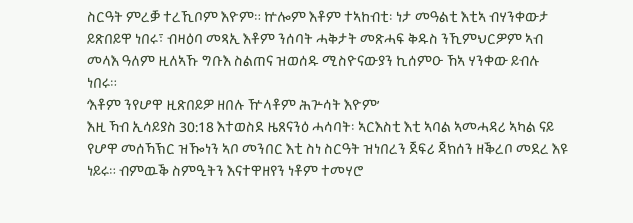ስርዓት ምረቓ ተረኺቦም እዮም። ኵሎም እቶም ተኣከብቲ፡ ነታ መዓልቲ እቲኣ ብሃንቀውታ ይጽበይዋ ነበሩ፣ ብዛዕባ መጻኢ እቶም ንሰባት ሓቅታት መጽሓፍ ቅዱስ ንኺምህርዎም ኣብ መላእ ዓለም ዚለኣኹ ግቡእ ስልጠና ዝወሰዱ ሚስዮናውያን ኪሰምዑ ኸኣ ሃንቀው ይብሉ ነበሩ።
‘እቶም ንየሆዋ ዚጽበይዎ ዘበሉ ዅላቶም ሕጕሳት እዮም’
እዚ ኻብ ኢሳይያስ 30:18 እተወስደ ዜጸናንዕ ሓሳባት፡ ኣርእስቲ እቲ ኣባል ኣመሓዳሪ ኣካል ናይ የሆዋ መሰኻኽር ዝዀነን ኣቦ መንበር እቲ ስነ ስርዓት ዝነበረን ጀፍሪ ጃክሰን ዘቕረቦ መደረ እዩ ነይሩ። ብምዉቕ ስምዒትን እናተዋዘየን ነቶም ተመሃሮ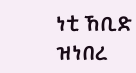ነቲ ኸቢድ ዝነበረ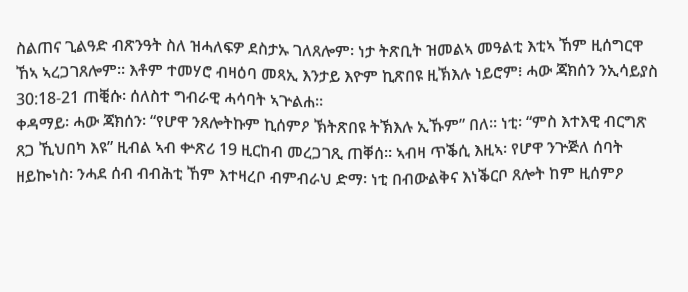ስልጠና ጊልዓድ ብጽንዓት ስለ ዝሓለፍዎ ደስታኡ ገለጸሎም፡ ነታ ትጽቢት ዝመልኣ መዓልቲ እቲኣ ኸም ዚሰግርዋ ኸኣ ኣረጋገጸሎም። እቶም ተመሃሮ ብዛዕባ መጻኢ እንታይ እዮም ኪጽበዩ ዚኽእሉ ነይሮም፧ ሓው ጃክሰን ንኢሳይያስ 30:18-21 ጠቒሱ፡ ሰለስተ ግብራዊ ሓሳባት ኣጕልሐ።
ቀዳማይ፡ ሓው ጃክሰን፡ “የሆዋ ንጸሎትኩም ኪሰምዖ ኽትጽበዩ ትኽእሉ ኢኹም” በለ። ነቲ፡ “ምስ እተእዊ ብርግጽ ጸጋ ኺህበካ እዩ” ዚብል ኣብ ቍጽሪ 19 ዚርከብ መረጋገጺ ጠቐሰ። ኣብዛ ጥቕሲ እዚኣ፡ የሆዋ ንጕጅለ ሰባት ዘይኰነስ፡ ንሓደ ሰብ ብብሕቲ ኸም እተዛረቦ ብምብራህ ድማ፡ ነቲ በብውልቅና እነቕርቦ ጸሎት ከም ዚሰምዖ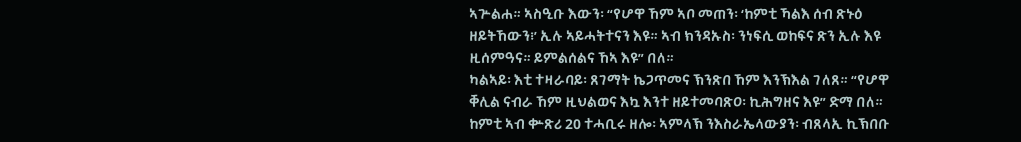ኣጕልሐ። ኣስዒቡ እውን፡ “የሆዋ ኸም ኣቦ መጠን፡ ‘ከምቲ ኻልእ ሰብ ጽኑዕ ዘይትኸውን፧’ ኢሉ ኣይሓትተናን እዩ። ኣብ ክንዳኡስ፡ ንነፍሲ ወከፍና ጽን ኢሉ እዩ ዚሰምዓና። ይምልሰልና ኸኣ እዩ” በለ።
ካልኣይ፡ እቲ ተዛራባይ፡ ጸገማት ኬጋጥመና ኽንጽበ ኸም እንኽእል ገለጸ። “የሆዋ ቐሊል ናብራ ኸም ዚህልወና እኳ እንተ ዘይተመባጽዐ፡ ኪሕግዘና እዩ” ድማ በለ። ከምቲ ኣብ ቍጽሪ 20 ተሓቢሩ ዘሎ፡ ኣምላኽ ንእስራኤላውያን፡ ብጸላኢ ኪኽበቡ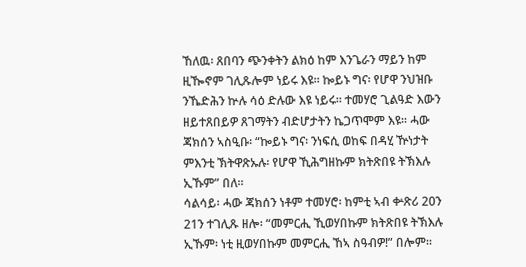ኸለዉ፡ ጸበባን ጭንቀትን ልክዕ ከም እንጌራን ማይን ከም ዚዀኖም ገሊጹሎም ነይሩ እዩ። ኰይኑ ግና፡ የሆዋ ንህዝቡ ንኼድሕን ኵሉ ሳዕ ድሉው እዩ ነይሩ። ተመሃሮ ጊልዓድ እውን ዘይተጸበይዎ ጸገማትን ብድሆታትን ኬጋጥሞም እዩ። ሓው ጃክሰን ኣስዒቡ፡ “ኰይኑ ግና፡ ንነፍሲ ወከፍ በዳሂ ዅነታት ምእንቲ ኽትዋጽኡሉ፡ የሆዋ ኺሕግዘኩም ክትጽበዩ ትኽእሉ ኢኹም” በለ።
ሳልሳይ፡ ሓው ጃክሰን ነቶም ተመሃሮ፡ ከምቲ ኣብ ቍጽሪ 20ን 21ን ተገሊጹ ዘሎ፡ “መምርሒ ኺወሃበኩም ክትጽበዩ ትኽእሉ ኢኹም፡ ነቲ ዚወሃበኩም መምርሒ ኸኣ ስዓብዎ!” በሎም።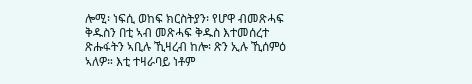ሎሚ፡ ነፍሲ ወከፍ ክርስትያን፡ የሆዋ ብመጽሓፍ ቅዱስን በቲ ኣብ መጽሓፍ ቅዱስ እተመሰረተ ጽሑፋትን ኣቢሉ ኺዛረብ ከሎ፡ ጽን ኢሉ ኺሰምዕ ኣለዎ። እቲ ተዛራባይ ነቶም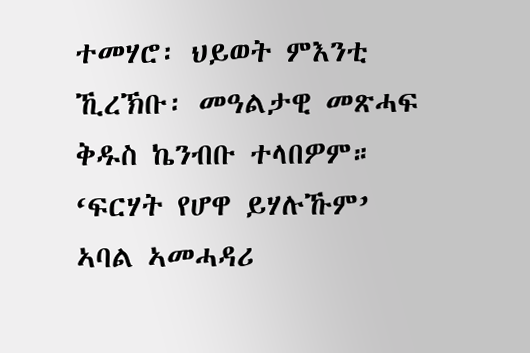ተመሃሮ፡ ህይወት ምእንቲ ኺረኽቡ፡ መዓልታዊ መጽሓፍ ቅዱስ ኬንብቡ ተላበዎም።
‘ፍርሃት የሆዋ ይሃሉኹም’
ኣባል ኣመሓዳሪ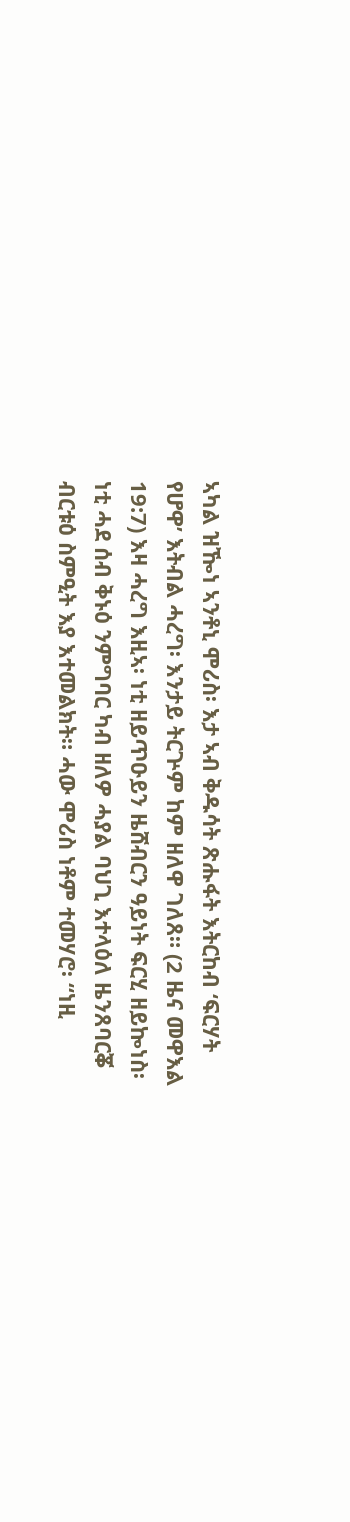ኣካል ዝዀነ ኣንቶኒ ሞሪስ፡ እታ ኣብ ቅዱሳት ጽሑፋት እትርከብ ‘ፍርሃት የሆዋ’ እትብል ሓረግ፡ እንታይ ትርጕም ከም ዘለዋ ገለጸ። (2 ዜና መዋእል 19:7) እዛ ሓረግ እዚኣ፡ ነቲ ዘይጥዑይን ዜሸብርን ዓይነት ፍርሂ ዘይኰነስ፡ ነቲ ሓደ ሰብ ቅኑዕ ንምግባር ካብ ዘለዎ ሓያል ባህጊ እተላዕለ ዜንጸባርቖ ብርቱዕ ስምዒት እያ እተመልክት። ሓው ሞሪስ ነቶም ተመሃሮ፡ “ነዚ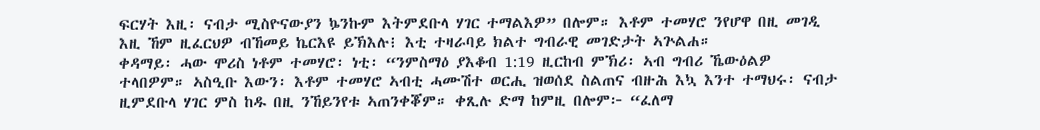ፍርሃት እዚ፡ ናብታ ሚስዮናውያን ኴንኩም እትምደቡላ ሃገር ተማልእዎ” በሎም። እቶም ተመሃሮ ንየሆዋ በዚ መገዲ እዚ ኸም ዚፈርህዎ ብኸመይ ኬርእዩ ይኽእሉ፧ እቲ ተዛራባይ ክልተ ግብራዊ መገድታት ኣጕልሐ።
ቀዳማይ፡ ሓው ሞሪስ ነቶም ተመሃሮ፡ ነቲ፡ “ንምስማዕ ያእቆብ 1:19 ዚርከብ ምኽሪ፡ ኣብ ግብሪ ኼውዕልዎ ተላበዎም። ኣስዒቡ እውን፡ እቶም ተመሃሮ ኣብቲ ሓሙሽተ ወርሒ ዝወሰደ ስልጠና ብዙሕ እኳ እንተ ተማህሩ፡ ናብታ ዚምደቡላ ሃገር ምስ ከዱ በዚ ንኸይንየቱ ኣጠንቀቖም። ቀጺሉ ድማ ከምዚ በሎም፦ “ፈለማ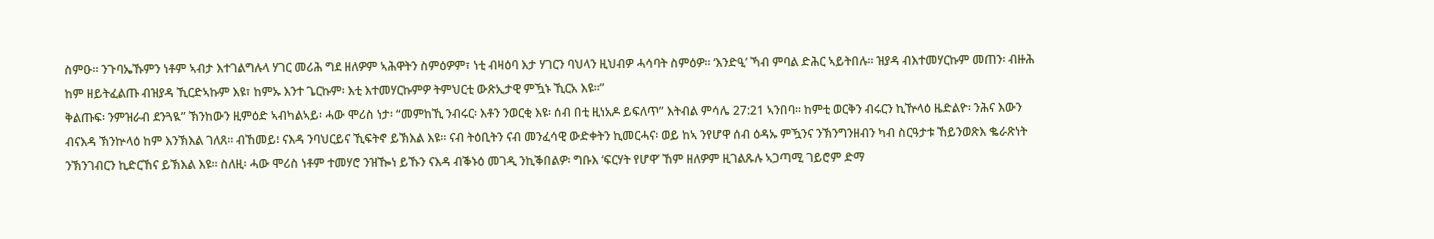ስምዑ። ንጉባኤኹምን ነቶም ኣብታ እተገልግሉላ ሃገር መሪሕ ግደ ዘለዎም ኣሕዋትን ስምዕዎም፣ ነቲ ብዛዕባ እታ ሃገርን ባህላን ዚህብዎ ሓሳባት ስምዕዎ። ‘እንድዒ’ ኻብ ምባል ድሕር ኣይትበሉ። ዝያዳ ብእተመሃርኩም መጠን፡ ብዙሕ ከም ዘይትፈልጡ ብዝያዳ ኺርድኣኩም እዩ፣ ከምኡ እንተ ጌርኩም፡ እቲ እተመሃርኩምዎ ትምህርቲ ውጽኢታዊ ምዃኑ ኺርአ እዩ።”
ቅልጡፍ፡ ንምዝራብ ደንጓዪ” ኽንከውን ዚምዕድ ኣብካልኣይ፡ ሓው ሞሪስ ነታ፡ “መምከኺ ንብሩር፡ እቶን ንወርቂ እዩ፡ ሰብ በቲ ዚነአዶ ይፍለጥ” እትብል ምሳሌ 27:21 ኣንበባ። ከምቲ ወርቅን ብሩርን ኪዅላዕ ዜድልዮ፡ ንሕና እውን ብናእዳ ኽንኵላዕ ከም እንኽእል ገለጸ። ብኸመይ፧ ናእዳ ንባህርይና ኺፍትኖ ይኽእል እዩ። ናብ ትዕቢትን ናብ መንፈሳዊ ውድቀትን ኪመርሓና፡ ወይ ከኣ ንየሆዋ ሰብ ዕዳኡ ምዃንና ንኽንግንዘብን ካብ ስርዓታቱ ኸይንወጽእ ቈራጽነት ንኽንገብርን ኪድርኸና ይኽእል እዩ። ስለዚ፡ ሓው ሞሪስ ነቶም ተመሃሮ ንዝዀነ ይኹን ናእዳ ብቕኑዕ መገዲ ንኪቕበልዎ፡ ግቡእ ‘ፍርሃት የሆዋ’ ኸም ዘለዎም ዚገልጹሉ ኣጋጣሚ ገይሮም ድማ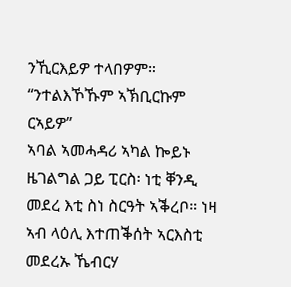ንኺርእይዎ ተላበዎም።
“ንተልእኾኹም ኣኽቢርኩም ርኣይዎ”
ኣባል ኣመሓዳሪ ኣካል ኰይኑ ዜገልግል ጋይ ፒርስ፡ ነቲ ቐንዲ መደረ እቲ ስነ ስርዓት ኣቕረቦ። ነዛ ኣብ ላዕሊ እተጠቕሰት ኣርእስቲ መደረኡ ኼብርሃ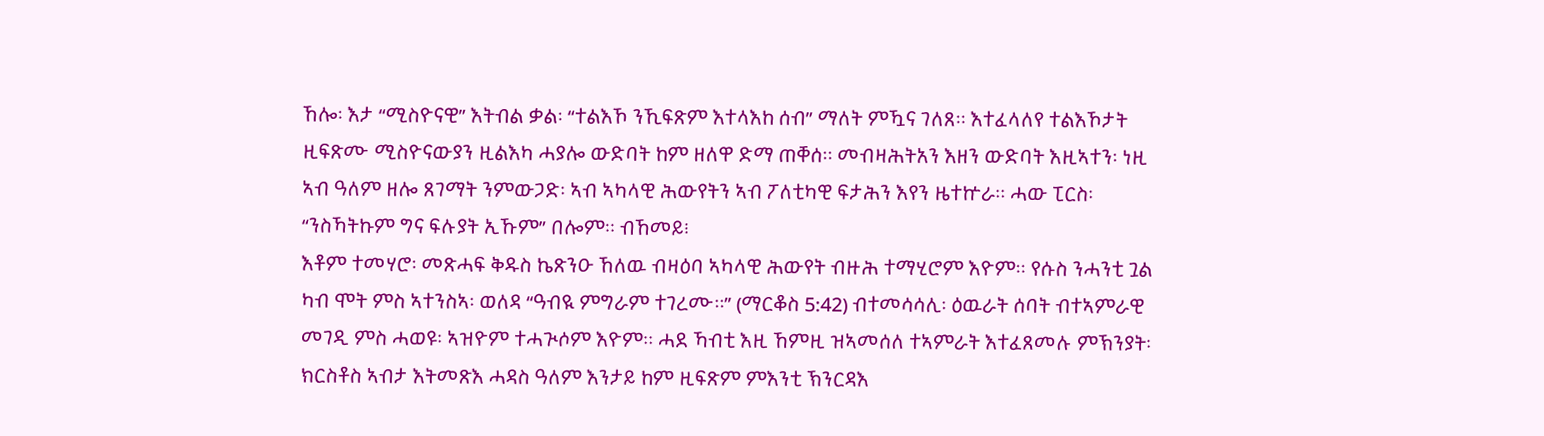ኸሎ፡ እታ “ሚስዮናዊ” እትብል ቃል፡ “ተልእኾ ንኺፍጽም እተላእከ ሰብ” ማለት ምዃና ገለጸ። እተፈላለየ ተልእኾታት ዚፍጽሙ ሚስዮናውያን ዚልእካ ሓያሎ ውድባት ከም ዘለዋ ድማ ጠቐሰ። መብዛሕትአን እዘን ውድባት እዚኣተን፡ ነዚ ኣብ ዓለም ዘሎ ጸገማት ንምውጋድ፡ ኣብ ኣካላዊ ሕውየትን ኣብ ፖለቲካዊ ፍታሕን እየን ዜተኵራ። ሓው ፒርስ፡ “ንስኻትኩም ግና ፍሉያት ኢኹም” በሎም። ብኸመይ፧
እቶም ተመሃሮ፡ መጽሓፍ ቅዱስ ኬጽንዑ ኸለዉ ብዛዕባ ኣካላዊ ሕውየት ብዙሕ ተማሂሮም እዮም። የሱስ ንሓንቲ ጓል ካብ ሞት ምስ ኣተንስኣ፡ ወለዳ “ዓብዪ ምግራም ተገረሙ።” (ማርቆስ 5:42) ብተመሳሳሊ፡ ዕዉራት ሰባት ብተኣምራዊ መገዲ ምስ ሓወዩ፡ ኣዝዮም ተሓጒሶም እዮም። ሓደ ኻብቲ እዚ ኸምዚ ዝኣመሰለ ተኣምራት እተፈጸመሉ ምኽንያት፡ ክርስቶስ ኣብታ እትመጽእ ሓዳስ ዓለም እንታይ ከም ዚፍጽም ምእንቲ ኽንርዳእ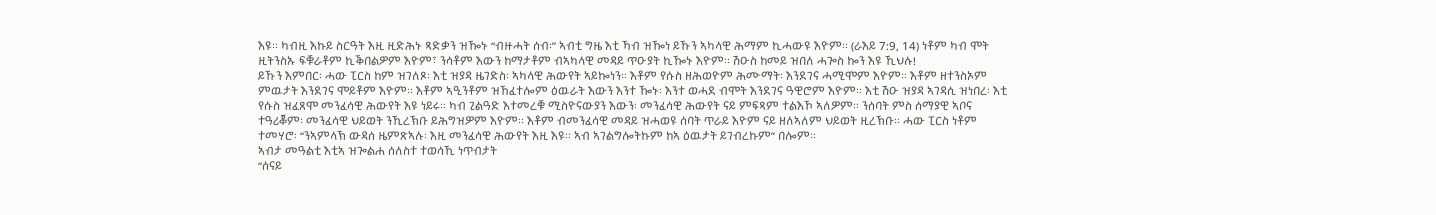እዩ። ካብዚ እኩይ ስርዓት እዚ ዚድሕኑ ጻድቃን ዝዀኑ “ብዙሓት ሰብ፡” ኣብቲ ግዜ እቲ ኻብ ዝዀነ ይኹን ኣካላዊ ሕማም ኪሓውዩ እዮም። (ራእይ 7:9, 14) ነቶም ካብ ሞት ዚትንስኡ ፍቑራቶም ኪቕበልዎም እዮም፣ ንሳቶም እውን ከማታቶም ብኣካላዊ መዳይ ጥዑያት ኪዀኑ እዮም። ሽዑስ ከመይ ዝበለ ሓጐስ ኰን እዩ ኺህሉ!
ይኹን እምበር፡ ሓው ፒርስ ከም ዝገለጾ፡ እቲ ዝያዳ ዜገድስ፡ ኣካላዊ ሕውየት ኣይኰነን። እቶም የሱስ ዘሕወዮም ሕሙማት፡ እንደገና ሓሚሞም እዮም። እቶም ዘተንስኦም ምዉታት እንደገና ሞይቶም እዮም። እቶም ኣዒንቶም ዝኸፈተሎም ዕዉራት እውን እንተ ዀኑ፡ እንተ ወሓደ ብሞት እንደገና ዓዊሮም እዮም። እቲ ሽዑ ዝያዳ ኣገዳሲ ዝነበረ፡ እቲ የሱስ ዝፈጸሞ መንፈሳዊ ሕውየት እዩ ነይሩ። ካብ ጊልዓድ እተመረቑ ሚስዮናውያን እውን፡ መንፈሳዊ ሕውየት ናይ ምፍጻም ተልእኾ ኣለዎም። ንሰባት ምስ ሰማያዊ ኣቦና ተዓሪቖም፡ መንፈሳዊ ህይወት ንኺረኽቡ ይሕግዝዎም እዮም። እቶም ብመንፈሳዊ መዳይ ዝሓወዩ ሰባት ጥራይ እዮም ናይ ዘለኣለም ህይወት ዚረኽቡ። ሓው ፒርስ ነቶም ተመሃሮ፡ “ንኣምላኽ ውዳሰ ዜምጽኣሉ፡ እዚ መንፈሳዊ ሕውየት እዚ እዩ። ኣብ ኣገልግሎትኩም ከኣ ዕዉታት ይገብረኩም” በሎም።
ኣብታ መዓልቲ እቲኣ ዝጐልሐ ሰለስተ ተወሳኺ ነጥብታት
“ሰናይ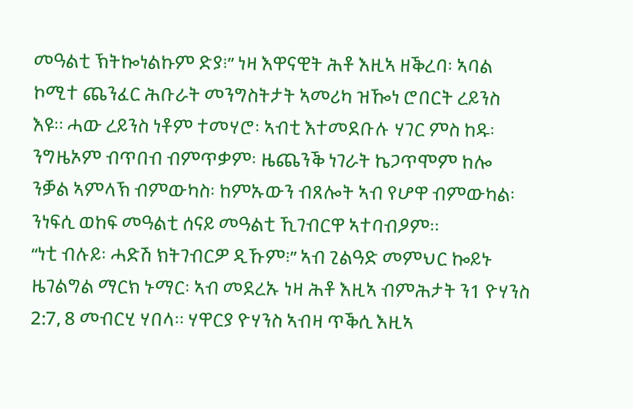መዓልቲ ኽትኰነልኩም ድያ፧” ነዛ እዋናዊት ሕቶ እዚኣ ዘቕረባ፡ ኣባል ኮሚተ ጨንፈር ሕቡራት መንግስትታት ኣመሪካ ዝዀነ ሮበርት ረይንስ እዩ። ሓው ረይንስ ነቶም ተመሃሮ፡ ኣብቲ እተመደቡሉ ሃገር ምስ ከዱ፡ ንግዜኦም ብጥበብ ብምጥቃም፡ ዜጨንቕ ነገራት ኬጋጥሞም ከሎ ንቓል ኣምላኽ ብምውካስ፡ ከምኡውን ብጸሎት ኣብ የሆዋ ብምውካል፡ ንነፍሲ ወከፍ መዓልቲ ሰናይ መዓልቲ ኺገብርዋ ኣተባብዖም።
“ነቲ ብሉይ፡ ሓድሽ ክትገብርዎ ዲኹም፧” ኣብ ጊልዓድ መምህር ኰይኑ ዜገልግል ማርክ ኑማር፡ ኣብ መደረኡ ነዛ ሕቶ እዚኣ ብምሕታት ን1 ዮሃንስ 2:7, 8 መብርሂ ሃበላ። ሃዋርያ ዮሃንስ ኣብዛ ጥቕሲ እዚኣ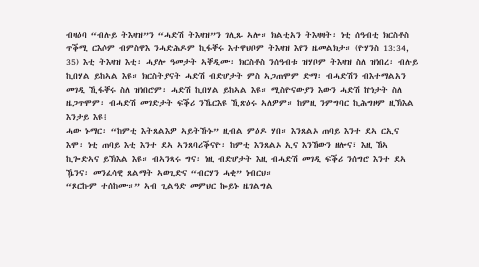ብዛዕባ “ብሉይ ትእዛዝ”ን “ሓድሽ ትእዛዝ”ን ገሊጹ ኣሎ። ክልቲአን ትእዛዛት፡ ነቲ ሰዓብቲ ክርስቶስ ጥቕሚ ርእሶም ብምስዋእ ንሓድሕዶም ኪፋቐሩ እተዋህቦም ትእዛዝ እየን ዜመልክታ። (ዮሃንስ 13:34, 35) እቲ ትእዛዝ እቲ፡ ሓያሎ ዓመታት ኣቐዲሙ፡ ክርስቶስ ንሰዓብቱ ዝሃቦም ትእዛዝ ስለ ዝነበረ፡ ብሉይ ኪበሃል ይከኣል እዩ። ክርስትያናት ሓድሽ ብድሆታት ምስ ኣጋጠሞም ድማ፡ ብሓድሽን ብእተማልአን መገዲ ኺፋቐሩ ስለ ዝነበሮም፡ ሓድሽ ኪበሃል ይከኣል እዩ። ሚስዮናውያን እውን ሓድሽ ኵነታት ስለ ዜጋጥሞም፡ ብሓድሽ መገድታት ፍቕሪ ንኼርእዩ ኺጽዕሩ ኣለዎም። ከምዚ ንምግባር ኪሕግዞም ዚኽእል እንታይ እዩ፧
ሓው ኑማር፡ “ከምቲ እትጸልእዎ ኣይትኹኑ” ዚብል ምዕዶ ሃበ። እንጸልኦ ጠባይ እንተ ደኣ ርኢና እሞ፡ ነቲ ጠባይ እቲ እንተ ደኣ ኣንጸባሪቕናዮ፡ ከምቲ እንጸልኦ ኢና እንኸውን ዘሎና፣ እዚ ኸኣ ኪጐድኣና ይኽእል እዩ። ብኣንጻሩ ግና፡ ነዚ ብድሆታት እዚ ብሓድሽ መገዲ ፍቕሪ ንሰግሮ እንተ ደኣ ዄንና፡ መንፈሳዊ ጸልማት ኣወጊድና “ብርሃን ሓቂ” ነብርህ።
“ጾርኩም ተሰከሙ።” ኣብ ጊልዓድ መምህር ኰይኑ ዜገልግል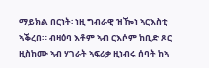ማይክል በርነት፡ ነዚ ግብራዊ ዝዀነ ኣርእስቲ ኣቕረበ። ብዛዕባ እቶም ኣብ ርእሶም ከቢድ ጾር ዚስከሙ ኣብ ሃገራት ኣፍሪቃ ዚነብሩ ሰባት ከኣ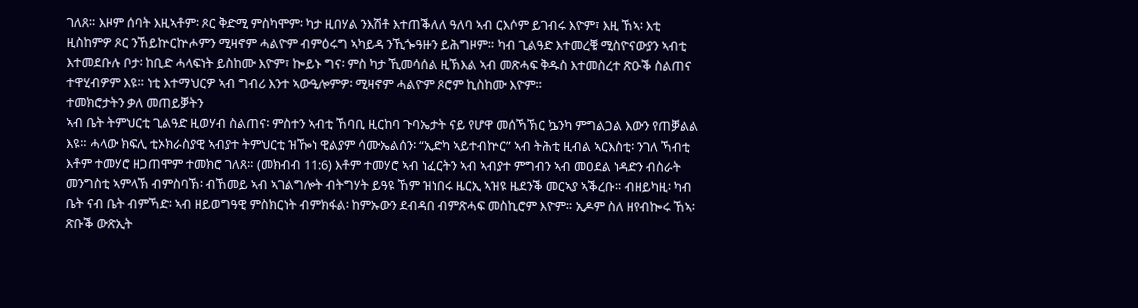ገለጸ። እዞም ሰባት እዚኣቶም፡ ጾር ቅድሚ ምስካሞም፡ ካታ ዚበሃል ንእሽቶ እተጠቕለለ ዓለባ ኣብ ርእሶም ይገብሩ እዮም፣ እዚ ኸኣ፡ እቲ ዚስከምዎ ጾር ንኸይኵርኵሖምን ሚዛኖም ሓልዮም ብምዕሩግ ኣካይዳ ንኺጐዓዙን ይሕግዞም። ካብ ጊልዓድ እተመረቑ ሚስዮናውያን ኣብቲ እተመደቡሉ ቦታ፡ ከቢድ ሓላፍነት ይስከሙ እዮም፣ ኰይኑ ግና፡ ምስ ካታ ኺመሳሰል ዚኽእል ኣብ መጽሓፍ ቅዱስ እተመስረተ ጽዑቕ ስልጠና ተዋሂብዎም እዩ። ነቲ እተማህርዎ ኣብ ግብሪ እንተ ኣውዒሎምዎ፡ ሚዛኖም ሓልዮም ጾሮም ኪስከሙ እዮም።
ተመክሮታትን ቃለ መጠይቓትን
ኣብ ቤት ትምህርቲ ጊልዓድ ዚወሃብ ስልጠና፡ ምስተን ኣብቲ ኸባቢ ዚርከባ ጉባኤታት ናይ የሆዋ መሰኻኽር ኴንካ ምግልጋል እውን የጠቓልል እዩ። ሓላው ክፍሊ ቲኦክራስያዊ ኣብያተ ትምህርቲ ዝዀነ ዊልያም ሳሙኤልሰን፡ “ኢድካ ኣይተብኵር” ኣብ ትሕቲ ዚብል ኣርእስቲ፡ ንገለ ኻብቲ እቶም ተመሃሮ ዘጋጠሞም ተመክሮ ገለጸ። (መክብብ 11:6) እቶም ተመሃሮ ኣብ ነፈርትን ኣብ ኣብያተ ምግብን ኣብ መዐደል ነዳድን ብስራት መንግስቲ ኣምላኽ ብምስባኽ፡ ብኸመይ ኣብ ኣገልግሎት ብትግሃት ይዓዩ ኸም ዝነበሩ ዜርኢ ኣዝዩ ዜደንቕ መርኣያ ኣቕረቡ። ብዘይካዚ፡ ካብ ቤት ናብ ቤት ብምኻድ፡ ኣብ ዘይወግዓዊ ምስክርነት ብምክፋል፡ ከምኡውን ደብዳበ ብምጽሓፍ መስኪሮም እዮም። ኢዶም ስለ ዘየብኰሩ ኸኣ፡ ጽቡቕ ውጽኢት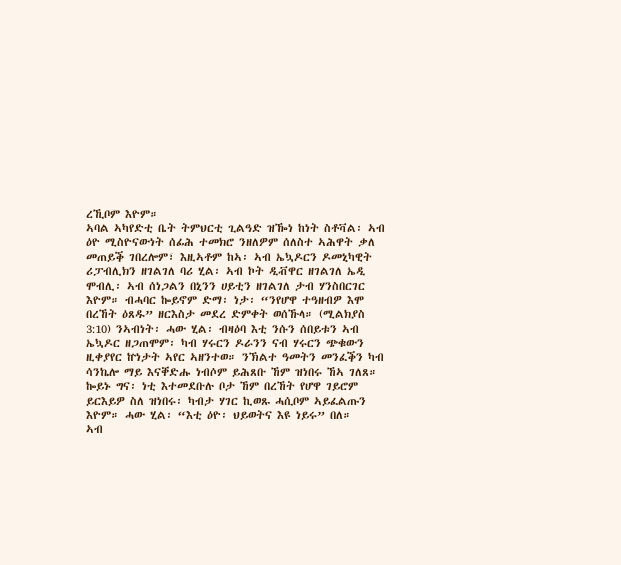ረኺቦም እዮም።
ኣባል ኣካየድቲ ቤት ትምህርቲ ጊልዓድ ዝዀነ ከነት ስቶቫል፡ ኣብ ዕዮ ሚስዮናውነት ሰፊሕ ተመክሮ ንዘለዎም ሰለስተ ኣሕዋት ቃለ መጠይቕ ገበረሎም፣ እዚኣቶም ከኣ፡ ኣብ ኤኳዶርን ዶመኒካዊት ሪፓብሊክን ዘገልገለ ባሪ ሂል፡ ኣብ ኮት ዲቭዋር ዘገልገለ ኤዲ ሞብሊ፡ ኣብ ሰነጋልን በኒንን ሀይቲን ዘገልገለ ታብ ሃንስበርገር እዮም። ብሓባር ኰይኖም ድማ፡ ነታ፡ “ንየሆዋ ተዓዘብዎ እሞ በረኸት ዕጸዱ” ዘርእስታ መደረ ድምቀት ወሰኹላ። (ሚልክያስ 3:10) ንኣብነት፡ ሓው ሂል፡ ብዛዕባ እቲ ንሱን ሰበይቱን ኣብ ኤኳዶር ዘጋጠሞም፡ ካብ ሃሩርን ዶራንን ናብ ሃሩርን ጭቁውን ዚቀያየር ኵነታት ኣየር ኣዘንተወ። ንኽልተ ዓመትን መንፈቕን ካብ ሳንኬሎ ማይ እናቐድሑ ነብሶም ይሕጸቡ ኸም ዝነበሩ ኸኣ ገለጸ። ኰይኑ ግና፡ ነቲ እተመደቡሉ ቦታ ኸም በረኸት የሆዋ ገይሮም ይርእይዎ ስለ ዝነበሩ፡ ካብታ ሃገር ኪወጹ ሓሲቦም ኣይፈልጡን እዮም። ሓው ሂል፡ “እቲ ዕዮ፡ ህይወትና እዩ ነይሩ” በለ።
ኣብ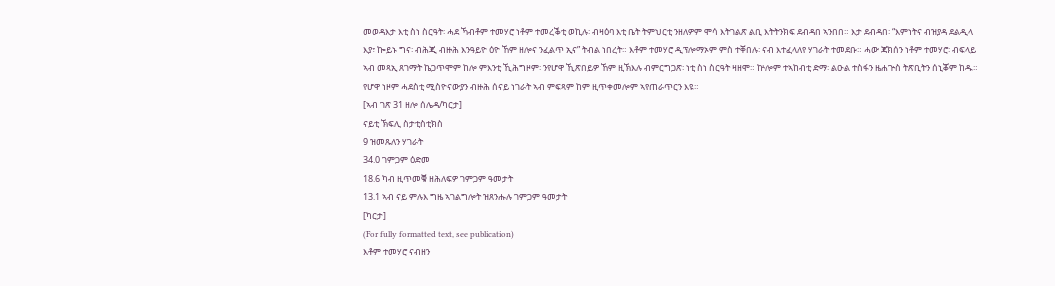መወዳእታ እቲ ስነ ስርዓት፡ ሓደ ኻብቶም ተመሃሮ ነቶም ተመረቕቲ ወኪሉ፡ ብዛዕባ እቲ ቤት ትምህርቲ ንዘለዎም ሞሳ እትገልጽ ልቢ እትትንክፍ ደብዳበ ኣንበበ። እታ ደብዳበ፡ “እምነትና ብዝያዳ ደልዲላ እያ፣ ኰይኑ ግና፡ ብሕጂ ብዙሕ እንዓይዮ ዕዮ ኸም ዘሎና ንፈልጥ ኢና” ትብል ነበረት። እቶም ተመሃሮ ዲፕሎማኦም ምስ ተቐበሉ፡ ናብ እተፈላለየ ሃገራት ተመደቡ። ሓው ጃክሰን ነቶም ተመሃሮ፡ ብፍላይ ኣብ መጻኢ ጸገማት ኬጋጥሞም ከሎ ምእንቲ ኺሕግዞም፡ ንየሆዋ ኺጽበይዎ ኸም ዚኽእሉ ብምርግጋጽ፡ ነቲ ስነ ስርዓት ዛዘሞ። ኵሎም ተኣከብቲ ድማ፡ ልዑል ተስፋን ዜሐጕስ ትጽቢትን ሰኒቖም ከዱ። የሆዋ ነዞም ሓደስቲ ሚስዮናውያን ብዙሕ ሰናይ ነገራት ኣብ ምፍጻም ከም ዚጥቀመሎም ኣየጠራጥርን እዩ።
[ኣብ ገጽ 31 ዘሎ ሰሌዳ/ካርታ]
ናይቲ ኽፍሊ ስታቲስቲክስ
9 ዝመጹለን ሃገራት
34.0 ገምጋም ዕድመ
18.6 ካብ ዚጥመቑ ዘሕለፍዎ ገምጋም ዓመታት
13.1 ኣብ ናይ ምሉእ ግዜ ኣገልግሎት ዝጸንሑሉ ገምጋም ዓመታት
[ካርታ]
(For fully formatted text, see publication)
እቶም ተመሃሮ ናብዘን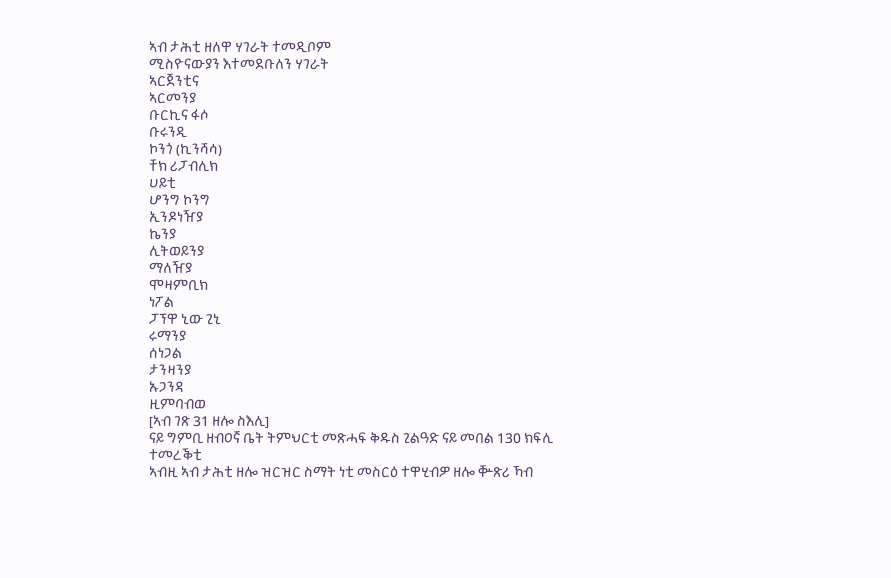ኣብ ታሕቲ ዘለዋ ሃገራት ተመዲቦም
ሚስዮናውያን እተመደቡለን ሃገራት
ኣርጀንቲና
ኣርመንያ
ቡርኪና ፋሶ
ቡሩንዲ
ኮንጎ (ኪንሻሳ)
ቸክ ሪፓብሊክ
ሀይቲ
ሆንግ ኮንግ
ኢንዶነዥያ
ኬንያ
ሊትወይንያ
ማለዥያ
ሞዛምቢክ
ነፖል
ፓፕዋ ኒው ጊኒ
ሩማንያ
ሰነጋል
ታንዛንያ
ኡጋንዳ
ዚምባብወ
[ኣብ ገጽ 31 ዘሎ ስእሊ]
ናይ ግምቢ ዘብዐኛ ቤት ትምህርቲ መጽሓፍ ቅዱስ ጊልዓድ ናይ መበል 130 ክፍሊ ተመረቕቲ
ኣብዚ ኣብ ታሕቲ ዘሎ ዝርዝር ስማት ነቲ መስርዕ ተዋሂብዎ ዘሎ ቝጽሪ ኻብ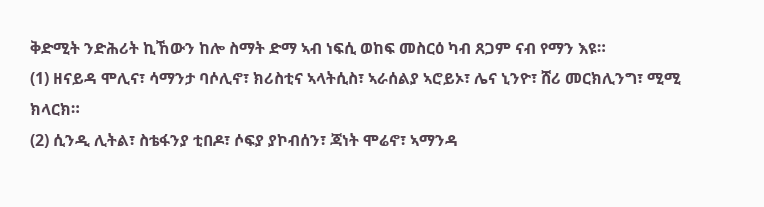ቅድሚት ንድሕሪት ኪኸውን ከሎ ስማት ድማ ኣብ ነፍሲ ወከፍ መስርዕ ካብ ጸጋም ናብ የማን እዩ።
(1) ዘናይዳ ሞሊና፣ ሳማንታ ባሶሊኖ፣ ክሪስቲና ኣላትሲስ፣ ኣራሰልያ ኣሮይኦ፣ ሌና ኒንዮ፣ ሸሪ መርክሊንግ፣ ሚሚ ክላርክ።
(2) ሲንዲ ሊትል፣ ስቴፋንያ ቲበዶ፣ ሶፍያ ያኮብሰን፣ ጃነት ሞሬኖ፣ ኣማንዳ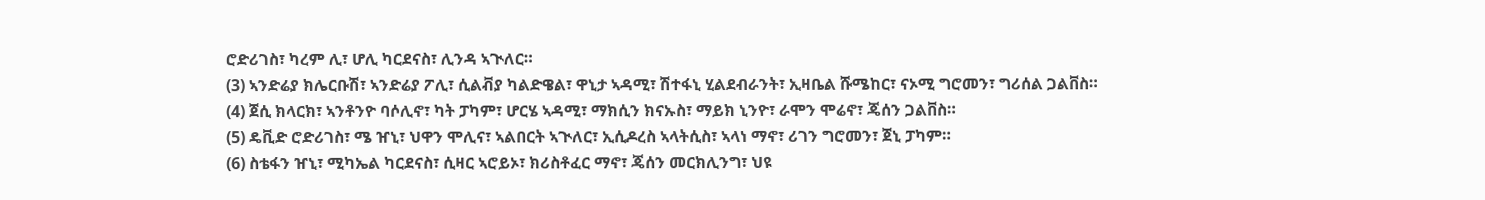ሮድሪገስ፣ ካረም ሊ፣ ሆሊ ካርደናስ፣ ሊንዳ ኣጒለር።
(3) ኣንድሬያ ክሌርቡሽ፣ ኣንድሬያ ፖሊ፣ ሲልቭያ ካልድዌል፣ ዋኒታ ኣዳሚ፣ ሽተፋኒ ሂልደብራንት፣ ኢዛቤል ሹሜከር፣ ናኦሚ ግሮመን፣ ግሪሰል ጋልቨስ።
(4) ጀሲ ክላርክ፣ ኣንቶንዮ ባሶሊኖ፣ ካት ፓካም፣ ሆርሄ ኣዳሚ፣ ማክሲን ክናኡስ፣ ማይክ ኒንዮ፣ ራሞን ሞሬኖ፣ ጄሰን ጋልቨስ።
(5) ዴቪድ ሮድሪገስ፣ ሜ ዠኒ፣ ህዋን ሞሊና፣ ኣልበርት ኣጒለር፣ ኢሲዶረስ ኣላትሲስ፣ ኣላነ ማኖ፣ ሪገን ግሮመን፣ ጀኒ ፓካም።
(6) ስቴፋን ዠኒ፣ ሚካኤል ካርደናስ፣ ሲዛር ኣሮይኦ፣ ክሪስቶፈር ማኖ፣ ጄሰን መርክሊንግ፣ ህዩ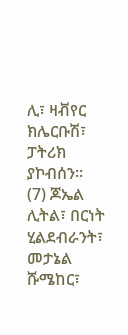ሊ፣ ዛቭየር ክሌርቡሽ፣ ፓትሪክ ያኮብሰን።
(7) ጆኤል ሊትል፣ በርነት ሂልደብራንት፣ መታኔል ሹሜከር፣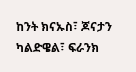ከንት ክናኡስ፣ ጆናታን ካልድዌል፣ ፍራንክ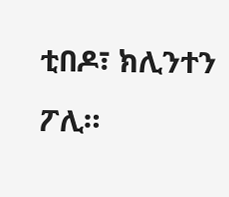ቲበዶ፣ ክሊንተን ፖሊ።